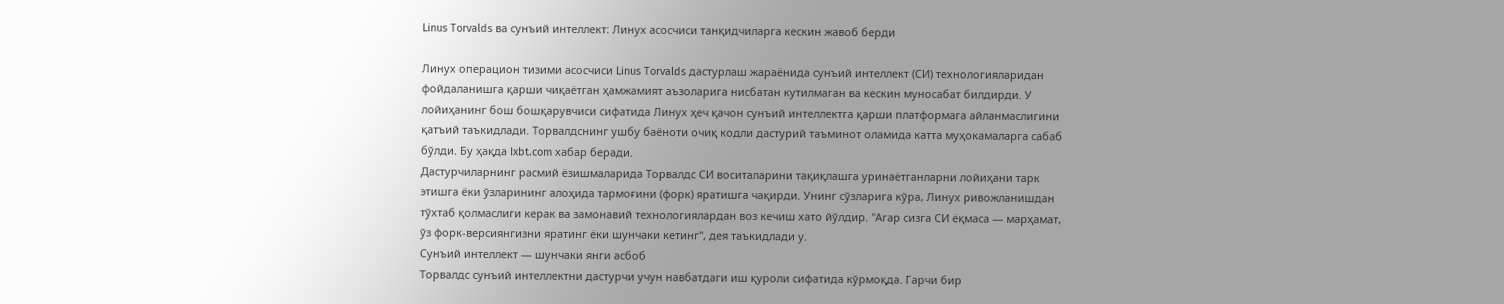Linus Torvalds ва сунъий интеллект: Линух асосчиси танқидчиларга кескин жавоб берди

Линух операцион тизими асосчиси Linus Torvalds дастурлаш жараёнида сунъий интеллект (СИ) технологияларидан фойдаланишга қарши чиқаётган ҳамжамият аъзоларига нисбатан кутилмаган ва кескин муносабат билдирди. У лойиҳанинг бош бошқарувчиси сифатида Линух ҳеч қачон сунъий интеллектга қарши платформага айланмаслигини қатъий таъкидлади. Торвалдснинг ушбу баёноти очиқ кодли дастурий таъминот оламида катта муҳокамаларга сабаб бўлди. Бу ҳақда Ixbt.com хабар беради.
Дастурчиларнинг расмий ёзишмаларида Торвалдс СИ воситаларини тақиқлашга уринаётганларни лойиҳани тарк этишга ёки ўзларининг алоҳида тармоғини (форк) яратишга чақирди. Унинг сўзларига кўра, Линух ривожланишдан тўхтаб қолмаслиги керак ва замонавий технологиялардан воз кечиш хато йўлдир. "Агар сизга СИ ёқмаса — марҳамат, ўз форк-версиянгизни яратинг ёки шунчаки кетинг", дея таъкидлади у.
Сунъий интеллект — шунчаки янги асбоб
Торвалдс сунъий интеллектни дастурчи учун навбатдаги иш қуроли сифатида кўрмоқда. Гарчи бир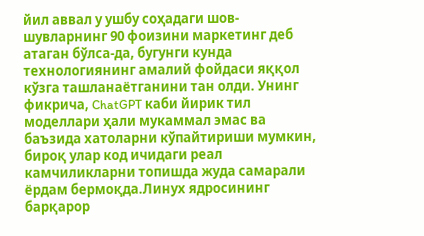йил аввал у ушбу соҳадаги шов-шувларнинг 90 фоизини маркетинг деб атаган бўлса-да, бугунги кунда технологиянинг амалий фойдаси яққол кўзга ташланаётганини тан олди. Унинг фикрича, ChatGPT каби йирик тил моделлари ҳали мукаммал эмас ва баъзида хатоларни кўпайтириши мумкин, бироқ улар код ичидаги реал камчиликларни топишда жуда самарали ёрдам бермоқда.Линух ядросининг барқарор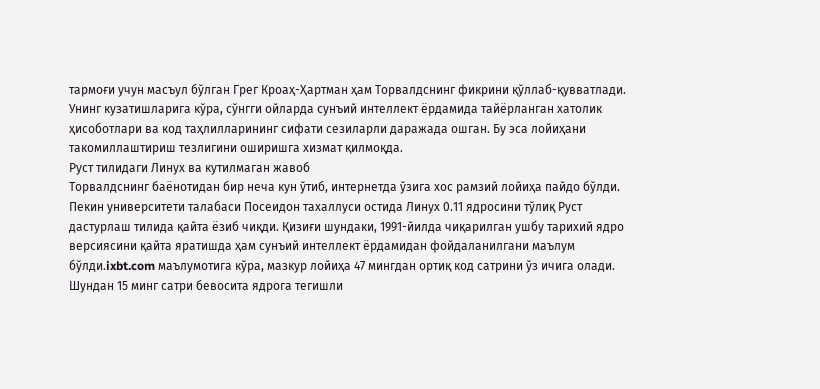тармоғи учун масъул бўлган Грег Кроаҳ-Ҳартман ҳам Торвалдснинг фикрини қўллаб-қувватлади. Унинг кузатишларига кўра, сўнгги ойларда сунъий интеллект ёрдамида тайёрланган хатолик ҳисоботлари ва код таҳлилларининг сифати сезиларли даражада ошган. Бу эса лойиҳани такомиллаштириш тезлигини оширишга хизмат қилмоқда.
Руст тилидаги Линух ва кутилмаган жавоб
Торвалдснинг баёнотидан бир неча кун ўтиб, интернетда ўзига хос рамзий лойиҳа пайдо бўлди. Пекин университети талабаси Посеидон тахаллуси остида Линух 0.11 ядросини тўлиқ Руст дастурлаш тилида қайта ёзиб чиқди. Қизиғи шундаки, 1991-йилда чиқарилган ушбу тарихий ядро версиясини қайта яратишда ҳам сунъий интеллект ёрдамидан фойдаланилгани маълум бўлди.ixbt.com маълумотига кўра, мазкур лойиҳа 47 мингдан ортиқ код сатрини ўз ичига олади. Шундан 15 минг сатри бевосита ядрога тегишли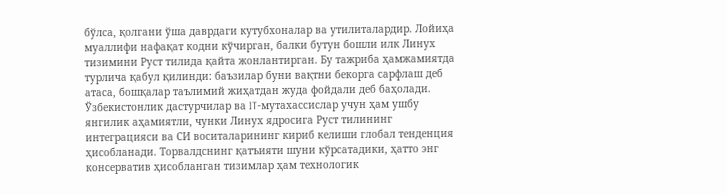бўлса, қолгани ўша даврдаги кутубхоналар ва утилиталардир. Лойиҳа муаллифи нафақат кодни кўчирган, балки бутун бошли илк Линух тизимини Руст тилида қайта жонлантирган. Бу тажриба ҳамжамиятда турлича қабул қилинди: баъзилар буни вақтни бекорга сарфлаш деб атаса, бошқалар таълимий жиҳатдан жуда фойдали деб баҳолади.
Ўзбекистонлик дастурчилар ва IT-мутахассислар учун ҳам ушбу янгилик аҳамиятли, чунки Линух ядросига Руст тилининг интеграцияси ва СИ воситаларининг кириб келиши глобал тенденция ҳисобланади. Торвалдснинг қатъияти шуни кўрсатадики, ҳатто энг консерватив ҳисобланган тизимлар ҳам технологик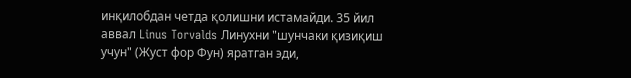инқилобдан четда қолишни истамайди. 35 йил аввал Linus Torvalds Линухни "шунчаки қизиқиш учун" (Жуст фор Фун) яратган эди,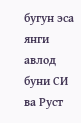бугун эса янги авлод буни СИ ва Руст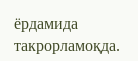ёрдамида такрорламоқда.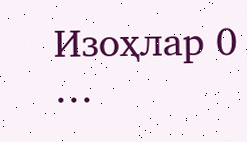Изоҳлар 0
…